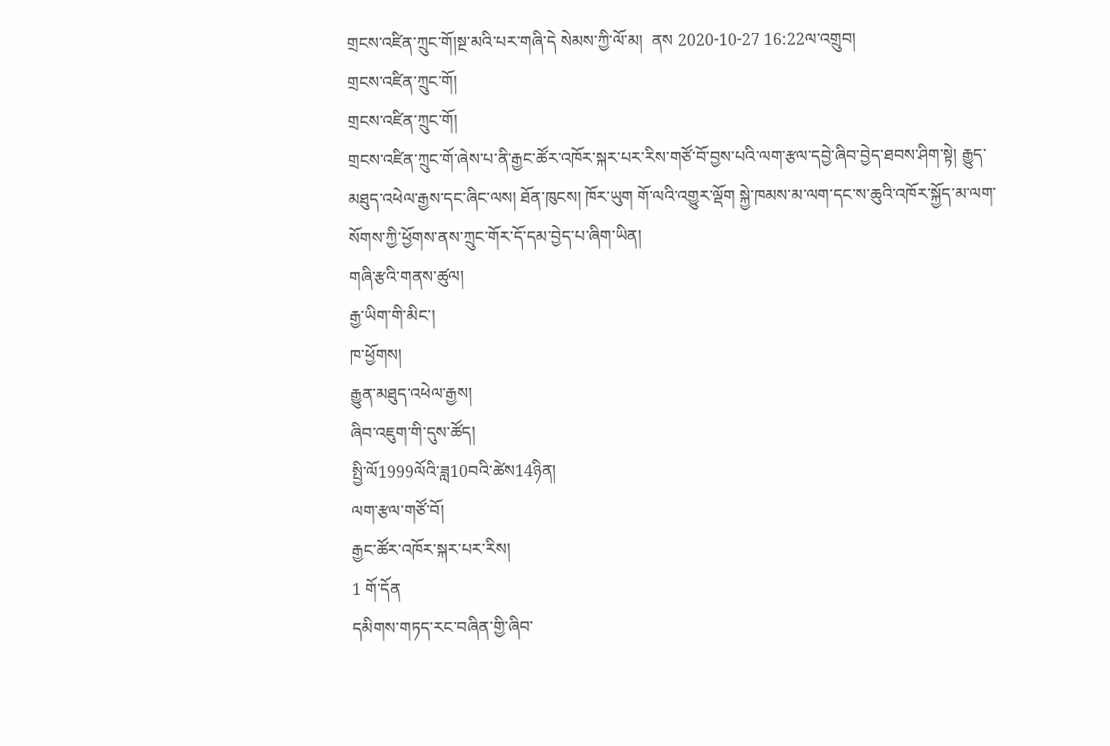གྲངས་འཛིན་ཀྲུང་གོ།སྔ་མའི་པར་གཞི་དེ སེམས་ཀྱི་ལོ་མ།  ནས 2020-10-27 16:22ལ་འགྲུབ།
གྲངས་འཛིན་ཀྲུང་གོ།
གྲངས་འཛིན་ཀྲུང་གོ།
གྲངས་འཛིན་ཀྲུང་གོ་ཞེས་པ་ནི་རྒྱང་ཚོར་འཁོར་སྐར་པར་རིས་གཙོ་བོ་བྱས་པའི་ལག་རྩལ་དབྱེ་ཞིབ་བྱེད་ཐབས་ཤིག་སྟེ། རྒྱུད་མཐུད་འཕེལ་རྒྱས་དང་ཞིང་ལས། ཐོན་ཁུངས། ཁོར་ཡུག གོ་ལའི་འགྱུར་ལྡོག སྐྱེ་ཁམས་མ་ལག་དང་ས་ཆུའི་འཁོར་སྐྱོད་མ་ལག་སོགས་ཀྱི་ཕྱོགས་ནས་ཀྲུང་གོར་དོ་དམ་བྱེད་པ་ཞིག་ཡིན།
གཞི་རྩའི་གནས་ཚུལ།
རྒྱ་ཡིག་གི་མིང་།
ཁ་ཕྱོགས།
རྒྱུན་མཐུད་འཕེལ་རྒྱས།
ཞིབ་འཇུག་གི་དུས་ཚོད།
སྤྱི་ལོ1999ལོའི་ཟླ10བའི་ཚེས14ཉིན།
ལག་རྩལ་གཙོ་བོ།
རྒྱང་ཚོར་འཁོར་སྐར་པར་རིས།
1 གོ་དོན
དམིགས་གཏད་རང་བཞིན་གྱི་ཞིབ་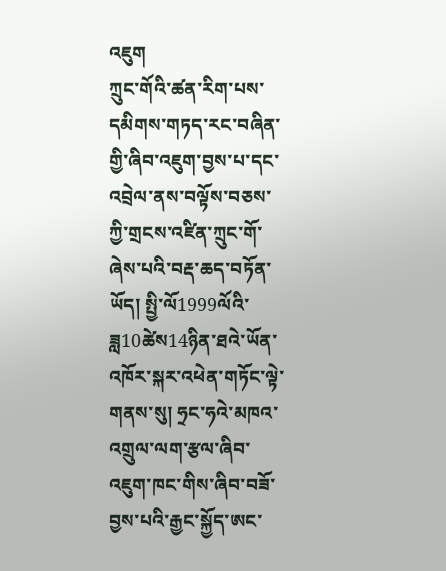འཇུག
ཀྲུང་གོའི་ཚན་རིག་པས་དམིགས་གཏད་རང་བཞིན་གྱི་ཞིབ་འཇུག་བྱས་པ་དང་འབྲེལ་ནས་བལྟོས་བཅས་ཀྱི་གྲངས་འཛིན་ཀྲུང་གོ་ཞེས་པའི་བརྡ་ཆད་བཏོན་ཡོད། སྤྱི་ལོ1999ལོའི་ཟླ10ཚེས14ཉིན་ཐའེ་ཡོན་འཁོར་སྐར་འཕེན་གཏོང་ལྟེ་གནས་སུ། ཧྲང་ཧའེ་མཁའ་འགྲུལ་ལག་རྩལ་ཞིབ་འཇུག་ཁང་གིས་ཞིབ་བཟོ་བྱས་པའི་རྒྱང་སྐྱོད་ཨང་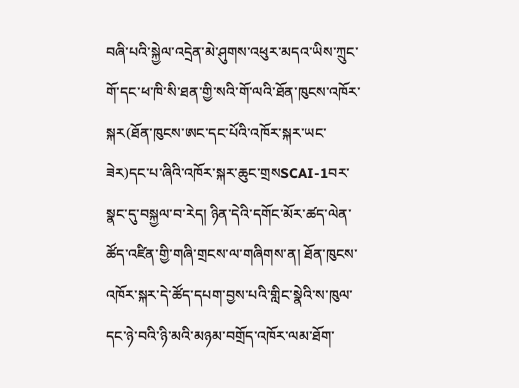བཞི་པའི་སྐྱེལ་འདྲེན་མེ་ཤུགས་འཕུར་མདའ་ཡིས་ཀྲུང་གོ་དང་ཕ་ཁི་སི་ཐན་གྱི་སའི་གོ་ལའི་ཐོན་ཁུངས་འཁོར་སྐར(ཐོན་ཁུངས་ཨང་དང་པོའི་འཁོར་སྐར་ཡང་ཟེར)དང་པ་ཞིའི་འཁོར་སྐར་ཆུང་གྲསSCAI-1བར་སྣང་དུ་བསྐྱལ་བ་རེད། ཉིན་དེའི་དགོང་མོར་ཚད་ལེན་ཚོད་འཛིན་གྱི་གཞི་གྲངས་ལ་གཞིགས་ན། ཐོན་ཁུངས་འཁོར་སྐར་དེ་ཚོད་དཔག་བྱས་པའི་གླིང་སྣེའི་ས་ཁུལ་དང་ཉེ་བའི་ཉི་མའི་མཉམ་བགྲོད་འཁོར་ལམ་ཐོག་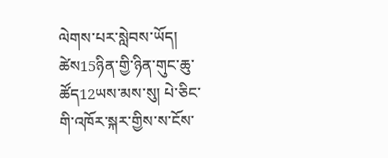ལེགས་པར་སླེབས་ཡོད།
ཚེས15ཉིན་གྱི་ཉིན་གུང་ཆུ་ཚོད12ཡས་མས་སུ། པེ་ཅིང་གི་འཁོར་སྐར་གྱིས་ས་ངོས་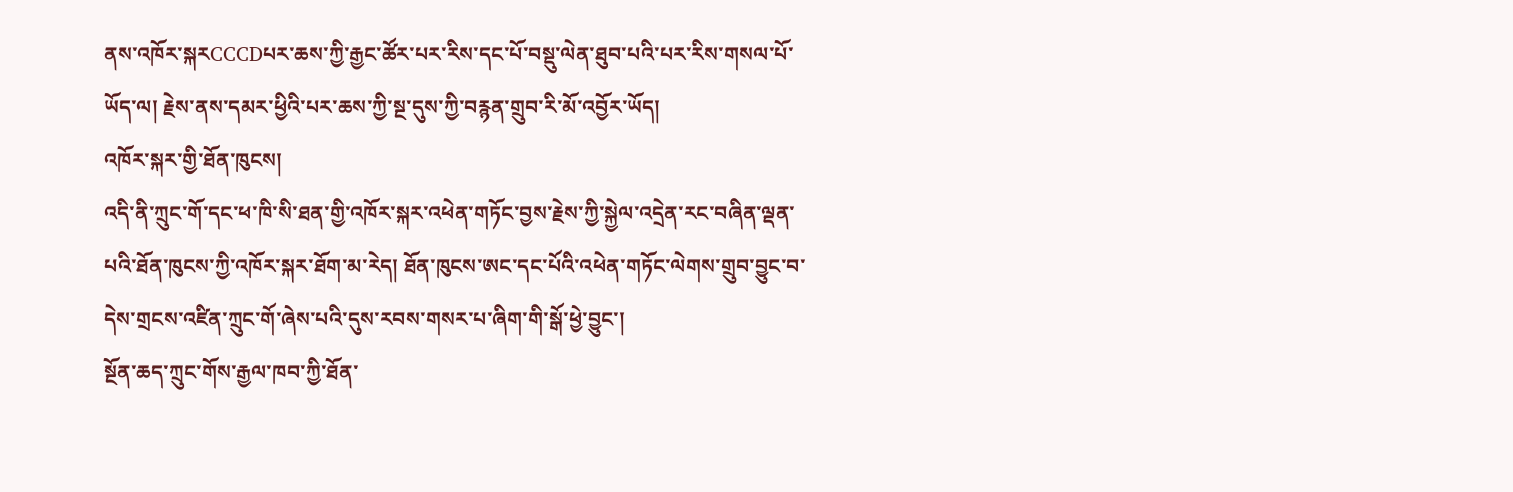ནས་འཁོར་སྐརCCCDཔར་ཆས་ཀྱི་རྒྱང་ཚོར་པར་རིས་དང་པོ་བསྡུ་ལེན་ཐུབ་པའི་པར་རིས་གསལ་པོ་ཡོད་ལ། རྗེས་ནས་དམར་ཕྱིའི་པར་ཆས་ཀྱི་སྔ་དུས་ཀྱི་བརྙན་གྲུབ་རི་མོ་འབྱོར་ཡོད།
འཁོར་སྐར་གྱི་ཐོན་ཁུངས།
འདི་ནི་ཀྲུང་གོ་དང་ཕ་ཁི་སི་ཐན་གྱི་འཁོར་སྐར་འཕེན་གཏོང་བྱས་རྗེས་ཀྱི་སྐྱེལ་འདྲེན་རང་བཞིན་ལྡན་པའི་ཐོན་ཁུངས་ཀྱི་འཁོར་སྐར་ཐོག་མ་རེད། ཐོན་ཁུངས་ཨང་དང་པོའི་འཕེན་གཏོང་ལེགས་གྲུབ་བྱུང་བ་དེས་གྲངས་འཛིན་ཀྲུང་གོ་ཞེས་པའི་དུས་རབས་གསར་པ་ཞིག་གི་སྒོ་ཕྱེ་བྱུང་།
སྔོན་ཆད་ཀྲུང་གོས་རྒྱལ་ཁབ་ཀྱི་ཐོན་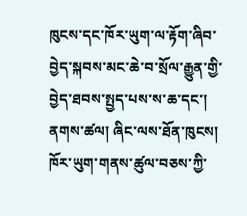ཁུངས་དང་ཁོར་ཡུག་ལ་རྟོག་ཞིབ་བྱེད་སྐབས་མང་ཆེ་བ་སྲོལ་རྒྱུན་གྱི་བྱེད་ཐབས་སྤྱད་པས་ས་ཆ་དང་། ནགས་ཚལ། ཞིང་ལས་ཐོན་ཁུངས། ཁོར་ཡུག་གནས་ཚུལ་བཅས་ཀྱི་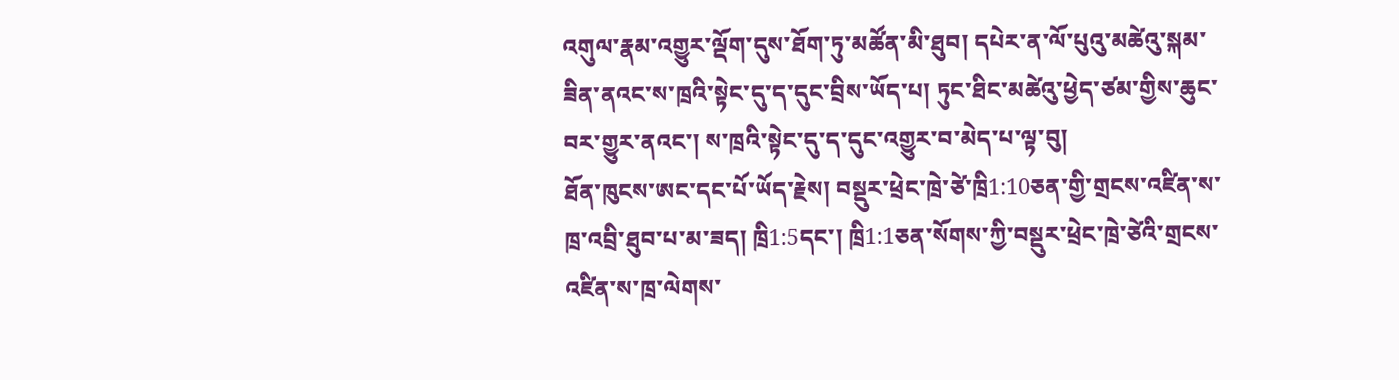འགུལ་རྣམ་འགྱུར་ལྡོག་དུས་ཐོག་ཏུ་མཚོན་མི་ཐུབ། དཔེར་ན་ལོ་པུའུ་མཚེའུ་སྐམ་ཟིན་ནའང་ས་ཁྲའི་སྟེང་དུ་ད་དུང་བྲིས་ཡོད་པ། ཏུང་ཐིང་མཚེའུ་ཕྱེད་ཙམ་གྱིས་ཆུང་བར་གྱུར་ནའང་། ས་ཁྲའི་སྟེང་དུ་ད་དུང་འགྱུར་བ་མེད་པ་ལྟ་བུ།
ཐོན་ཁུངས་ཨང་དང་པོ་ཡོད་རྗེས། བསྡུར་ཕྲེང་ཁྲེ་ཙེ་ཁྲི1:10ཅན་གྱི་གྲངས་འཛིན་ས་ཁྲ་འབྲི་ཐུབ་པ་མ་ཟད། ཁྲི1:5དང་། ཁྲི1:1ཅན་སོགས་ཀྱི་བསྡུར་ཕྲེང་ཁྲེ་ཙེའི་གྲངས་འཛིན་ས་ཁྲ་ལེགས་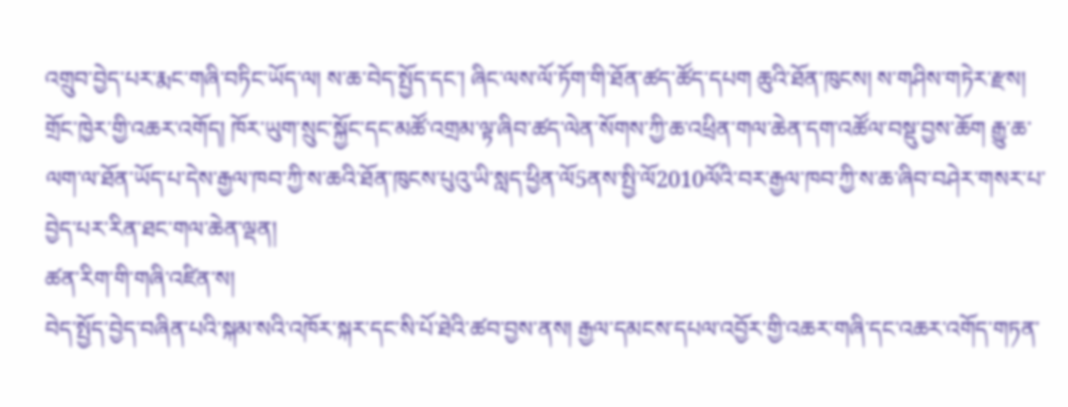འགྲུབ་བྱེད་པར་རྨང་གཞི་བཏིང་ཡོད་ལ། ས་ཆ་བེད་སྤྱོད་དང་། ཞིང་ལས་ལོ་ཏོག་གི་ཐོན་ཚད་ཚོད་དཔག ཆུའི་ཐོན་ཁུངས། ས་གཤིས་གཏེར་རྫས། གྲོང་ཁྱེར་གྱི་འཆར་འགོད། ཁོར་ཡུག་སྲུང་སྐྱོང་དང་མཚོ་འགྲམ་ལྟ་ཞིབ་ཚད་ལེན་སོགས་ཀྱི་ཆ་འཕྲིན་གལ་ཆེན་དག་འཚོལ་བསྡུ་བྱས་ཆོག རྒྱུ་ཆ་ལག་ལ་ཐོན་ཡོད་པ་དེས་རྒྱལ་ཁབ་ཀྱི་ས་ཆའི་ཐོན་ཁུངས་པུའུ་ཡི་སླད་ཕྱིན་ལོ5ནས་སྤྱི་ལོ2010ལོའི་བར་རྒྱལ་ཁབ་ཀྱི་ས་ཆ་ཞིབ་བཤེར་གསར་པ་བྱེད་པར་རིན་ཐང་གལ་ཆེན་ལྡན།
ཚན་རིག་གི་གཞི་འཛིན་ས།
བེད་སྤྱོད་བྱེད་བཞིན་པའི་སྐམ་སའི་འཁོར་སྐར་དང་སི་པོ་ཐེའི་ཚབ་བྱས་ནས། རྒྱལ་དམངས་དཔལ་འབྱོར་གྱི་འཆར་གཞི་དང་འཆར་འགོད་གཏན་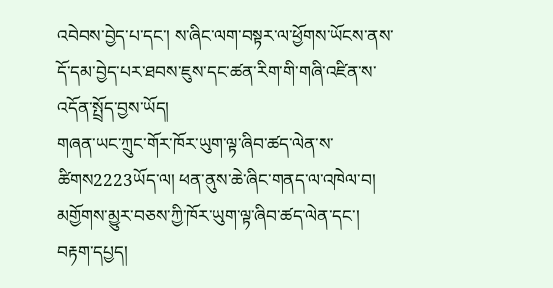འབེབས་བྱེད་པ་དང་། ས་ཞིང་ལག་བསྟར་ལ་ཕྱོགས་ཡོངས་ནས་དོ་དམ་བྱེད་པར་ཐབས་ཇུས་དང་ཚན་རིག་གི་གཞི་འཛིན་ས་འདོན་སྤྲོད་བྱས་ཡོད།
གཞན་ཡང་ཀྲུང་གོར་ཁོར་ཡུག་ལྟ་ཞིབ་ཚད་ལེན་ས་ཚིགས2223ཡོད་ལ། ཕན་ནུས་ཆེ་ཞིང་གནད་ལ་འཁེལ་བ། མགྱོགས་མྱུར་བཅས་ཀྱི་ཁོར་ཡུག་ལྟ་ཞིབ་ཚད་ལེན་དང་། བརྟག་དཔྱད།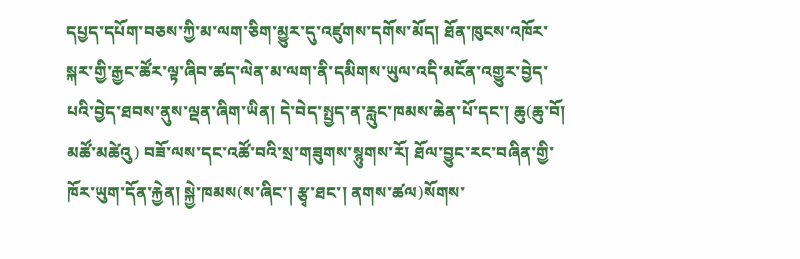དཔྱད་དཔོག་བཅས་ཀྱི་མ་ལག་ཅིག་མྱུར་དུ་འཛུགས་དགོས་མོད། ཐོན་ཁུངས་འཁོར་སྐར་གྱི་རྒྱང་ཚོར་ལྟ་ཞིབ་ཚད་ལེན་མ་ལག་ནི་དམིགས་ཡུལ་འདི་མངོན་འགྱུར་བྱེད་པའི་བྱེད་ཐབས་ནུས་ལྡན་ཞིག་ཡིན། དེ་བེད་སྤྱད་ན་རླུང་ཁམས་ཆེན་པོ་དང་། ཆུ(ཆུ་བོ། མཚོ་མཚེའུ) བཟོ་ལས་དང་འཚོ་བའི་སྲ་གཟུགས་སྙུགས་རོ། ཐོལ་བྱུང་རང་བཞིན་གྱི་ཁོར་ཡུག་དོན་རྐྱེན། སྐྱེ་ཁམས(ས་ཞིང་། རྩྭ་ཐང་། ནགས་ཚལ)སོགས་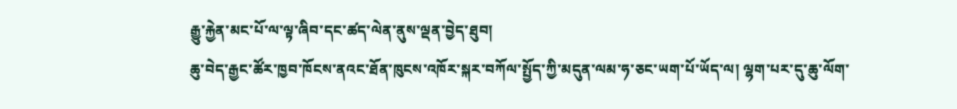རྒྱུ་རྐྱེན་མང་པོ་ལ་ལྟ་ཞིབ་དང་ཚད་ལེན་ནུས་ལྡན་བྱེད་ཐུབ།
ཆུ་བེད་རྒྱང་ཚོར་ཁྱབ་ཁོངས་ནའང་ཐོན་ཁུངས་འཁོར་སྐར་བཀོལ་སྤྱོད་ཀྱི་མདུན་ལམ་ཧ་ཅང་ཡག་པོ་ཡོད་ལ། ལྷག་པར་དུ་ཆུ་ལོག་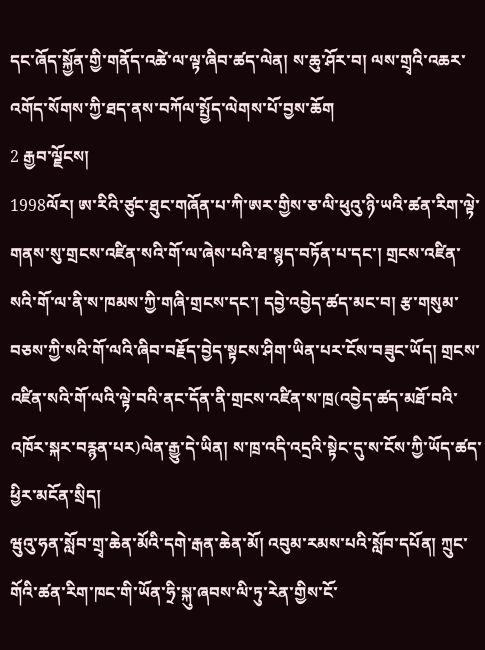དང་ཞོད་སྐྱོན་གྱི་གནོད་འཚེ་ལ་ལྟ་ཞིབ་ཚད་ལེན། ས་ཆུ་ཤོར་བ། ལས་གྲྭའི་འཆར་འགོད་སོགས་ཀྱི་ཐད་ནས་བཀོལ་སྤྱོད་ལེགས་པོ་བྱས་ཆོག
2 རྒྱབ་ལྗོངས།
1998ལོར། ཨ་རིའི་ཙུང་ཐུང་གཞོན་པ་ཀི་ཨར་གྱིས་ཅ་ལི་ཕུའུ་ཉི་ཡའི་ཚན་རིག་ལྟེ་གནས་སུ་གྲངས་འཛིན་སའི་གོ་ལ་ཞེས་པའི་ཐ་སྙད་བཏོན་པ་དང་། གྲངས་འཛིན་སའི་གོ་ལ་ནི་ས་ཁམས་ཀྱི་གཞི་གྲངས་དང་། དབྱེ་འབྱེད་ཚད་མང་བ། རྩ་གསུམ་བཅས་ཀྱི་སའི་གོ་ལའི་ཞིབ་བརྗོད་བྱེད་སྟངས་ཤིག་ཡིན་པར་ངོས་བཟུང་ཡོད། གྲངས་འཛིན་སའི་གོ་ལའི་ལྟེ་བའི་ནང་དོན་ནི་གྲངས་འཛིན་ས་ཁྲ(འབྱེད་ཚད་མཐོ་བའི་འཁོར་སྐར་བརྙན་པར)ལེན་རྒྱུ་དེ་ཡིན། ས་ཁྲ་འདི་འདྲའི་སྟེང་དུ་ས་ངོས་ཀྱི་ཡོད་ཚད་ཕྱིར་མངོན་སྲིད།
ཝུའུ་ཧན་སློབ་གྲྭ་ཆེན་མོའི་དགེ་རྒན་ཆེན་མོ། འབུམ་རམས་པའི་སློབ་དཔོན། ཀྲུང་གོའི་ཚན་རིག་ཁང་གི་ཡོན་ཧྲི་སྐུ་ཞབས་ལི་ཏུ་རེན་གྱིས་ངོ་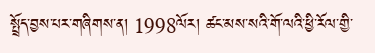སྤྲོད་བྱས་པར་གཞིགས་ན། 1998ལོར། ཚང་མས་སའི་གོ་ལའི་ཕྱི་རོལ་གྱི་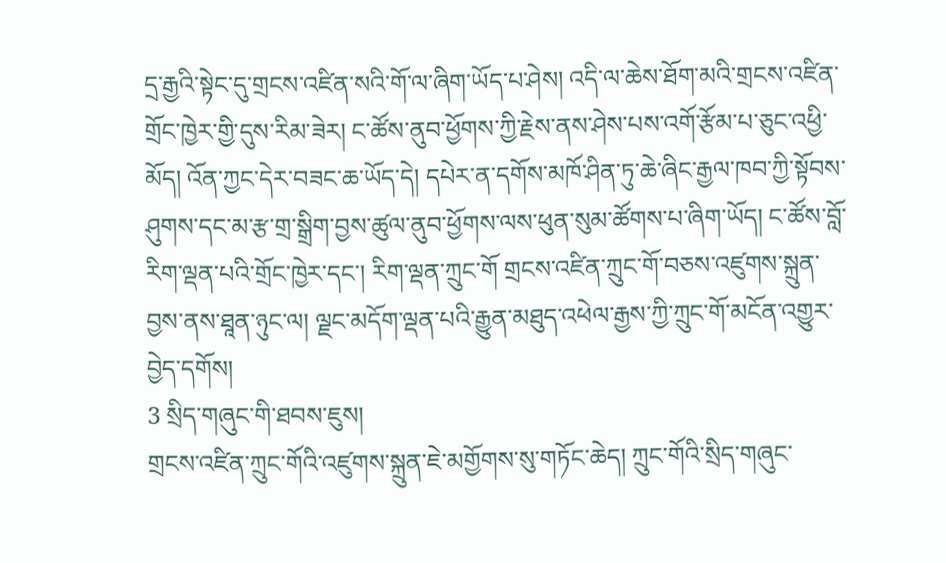དྲ་རྒྱའི་སྟེང་དུ་གྲངས་འཛིན་སའི་གོ་ལ་ཞིག་ཡོད་པ་ཤེས། འདི་ལ་ཆེས་ཐོག་མའི་གྲངས་འཛིན་གྲོང་ཁྱེར་གྱི་དུས་རིམ་ཟེར། ང་ཚོས་ནུབ་ཕྱོགས་ཀྱི་རྗེས་ནས་ཤེས་པས་འགོ་རྩོམ་པ་ཅུང་འཕྱི་མོད། འོན་ཀྱང་དེར་བཟང་ཆ་ཡོད་དེ། དཔེར་ན་དགོས་མཁོ་ཤིན་ཏུ་ཆེ་ཞིང་རྒྱལ་ཁབ་ཀྱི་སྟོབས་ཤུགས་དང་མ་རྩ་གྲ་སྒྲིག་བྱས་ཚུལ་ནུབ་ཕྱོགས་ལས་ཕུན་སུམ་ཚོགས་པ་ཞིག་ཡོད། ང་ཚོས་བློ་རིག་ལྡན་པའི་གྲོང་ཁྱེར་དང་། རིག་ལྡན་ཀྲུང་གོ གྲངས་འཛིན་ཀྲུང་གོ་བཅས་འཛུགས་སྐྲུན་བྱས་ནས་ཐཱན་ཉུང་ལ། ལྗང་མདོག་ལྡན་པའི་རྒྱུན་མཐུད་འཕེལ་རྒྱས་ཀྱི་ཀྲུང་གོ་མངོན་འགྱུར་བྱེད་དགོས།
3 སྲིད་གཞུང་གི་ཐབས་ཇུས།
གྲངས་འཛིན་ཀྲུང་གོའི་འཛུགས་སྐྲུན་ཇེ་མགྱོགས་སུ་གཏོང་ཆེད། ཀྲུང་གོའི་སྲིད་གཞུང་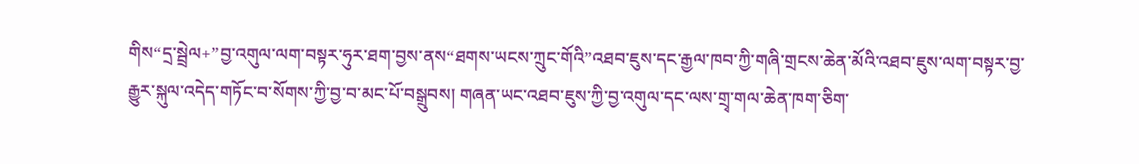གིས“དྲ་སྦྲེལ+”བྱ་འགུལ་ལག་བསྟར་ཧུར་ཐག་བྱས་ནས“ཐགས་ཡངས་ཀྲུང་གོའི”འཐབ་ཇུས་དང་རྒྱལ་ཁབ་ཀྱི་གཞི་གྲངས་ཆེན་མོའི་འཐབ་ཇུས་ལག་བསྟར་བྱ་རྒྱུར་སྐུལ་འདེད་གཏོང་བ་སོགས་ཀྱི་བྱ་བ་མང་པོ་བསྒྲུབས། གཞན་ཡང་འཐབ་ཇུས་ཀྱི་བྱ་འགུལ་དང་ལས་གྲྭ་གལ་ཆེན་ཁག་ཅིག་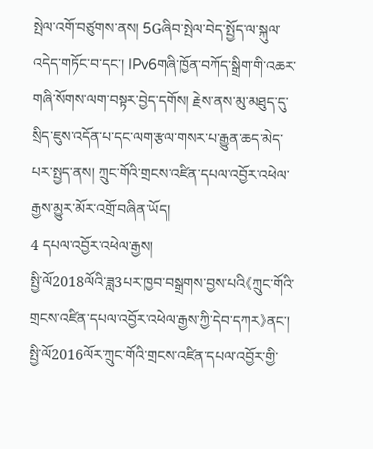སྤེལ་འགོ་བཙུགས་ནས། 5Gཞིབ་སྤེལ་བེད་སྤྱོད་ལ་སྐུལ་འདེད་གཏོང་བ་དང་། IPv6གཞི་ཁྱོན་བཀོད་སྒྲིག་གི་འཆར་གཞི་སོགས་ལག་བསྟར་བྱེད་དགོས། རྗེས་ནས་མུ་མཐུད་དུ་སྲིད་ཇུས་འདོན་པ་དང་ལག་རྩལ་གསར་པ་རྒྱུན་ཆད་མེད་པར་སྤྱད་ནས། ཀྲུང་གོའི་གྲངས་འཛིན་དཔལ་འབྱོར་འཕེལ་རྒྱས་མྱུར་མོར་འགྲོ་བཞིན་ཡོད།
4 དཔལ་འབྱོར་འཕེལ་རྒྱས།
སྤྱི་ལོ2018ལོའི་ཟླ3པར་ཁྱབ་བསྒྲགས་བྱས་པའི《ཀྲུང་གོའི་གྲངས་འཛིན་དཔལ་འབྱོར་འཕེལ་རྒྱས་ཀྱི་དེབ་དཀར》ནང་། སྤྱི་ལོ2016ལོར་ཀྲུང་གོའི་གྲངས་འཛིན་དཔལ་འབྱོར་གྱི་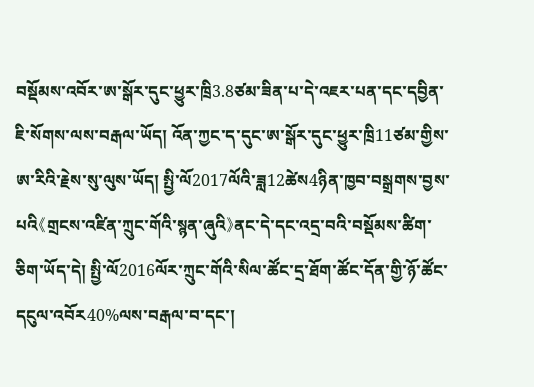བསྡོམས་འབོར་ཨ་སྒོར་དུང་ཕྱུར་ཁྲི3.8ཙམ་ཟིན་པ་དེ་འཇར་པན་དང་དབྱིན་ཇི་སོགས་ལས་བརྒལ་ཡོད། འོན་ཀྱང་ད་དུང་ཨ་སྒོར་དུང་ཕྱུར་ཁྲི11ཙམ་གྱིས་ཨ་རིའི་རྗེས་སུ་ལུས་ཡོད། སྤྱི་ལོ2017ལོའི་ཟླ12ཚེས4ཉིན་ཁྱབ་བསྒྲགས་བྱས་པའི《གྲངས་འཛིན་ཀྲུང་གོའི་སྙན་ཞུའི》ནང་དེ་དང་འདྲ་བའི་བསྡོམས་ཚིག་ཅིག་ཡོད་དེ། སྤྱི་ལོ2016ལོར་ཀྲུང་གོའི་སིལ་ཚོང་དྲ་ཐོག་ཚོང་དོན་གྱི་ཉོ་ཚོང་དངུལ་འབོར40%ལས་བརྒལ་བ་དང་།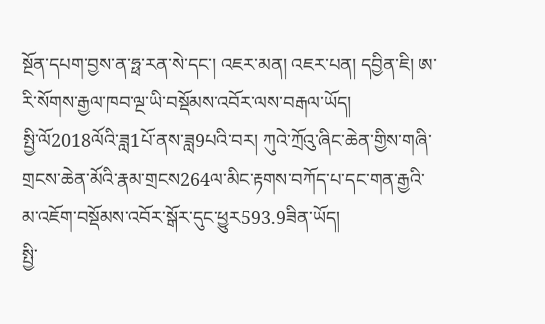སྔོན་དཔག་བྱས་ན་ཧྥ་རན་སེ་དང་། འཇར་མན། འཇར་པན། དབྱིན་ཇི། ཨ་རི་སོགས་རྒྱལ་ཁབ་ལྔ་ཡི་བསྡོམས་འབོར་ལས་བརྒལ་ཡོད།
སྤྱི་ལོ2018ལོའི་ཟླ1པོ་ནས་ཟླ9པའི་བར། ཀུའེ་ཀྲོའུ་ཞིང་ཆེན་གྱིས་གཞི་གྲངས་ཆེན་མོའི་རྣམ་གྲངས264ལ་མིང་རྟགས་བཀོད་པ་དང་གན་རྒྱའི་མ་འཇོག་བསྡོམས་འབོར་སྒོར་དུང་ཕྱུར593.9ཟིན་ཡོད།
སྤྱི་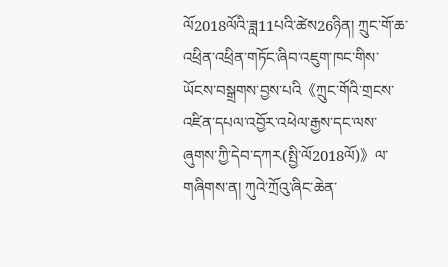ལོ2018ལོའི་ཟླ11པའི་ཚེས26ཉིན། ཀྲུང་གོ་ཆ་འཕྲིན་འཕྲིན་གཏོང་ཞིབ་འཇུག་ཁང་གིས་ཡོངས་བསྒྲགས་བྱས་པའི《ཀྲུང་གོའི་གྲངས་འཛིན་དཔལ་འབྱོར་འཕེལ་རྒྱས་དང་ལས་ཞུགས་ཀྱི་དེབ་དཀར(སྤྱི་ལོ2018ལོ)》ལ་གཞིགས་ན། ཀུའེ་ཀྲོའུ་ཞིང་ཆེན་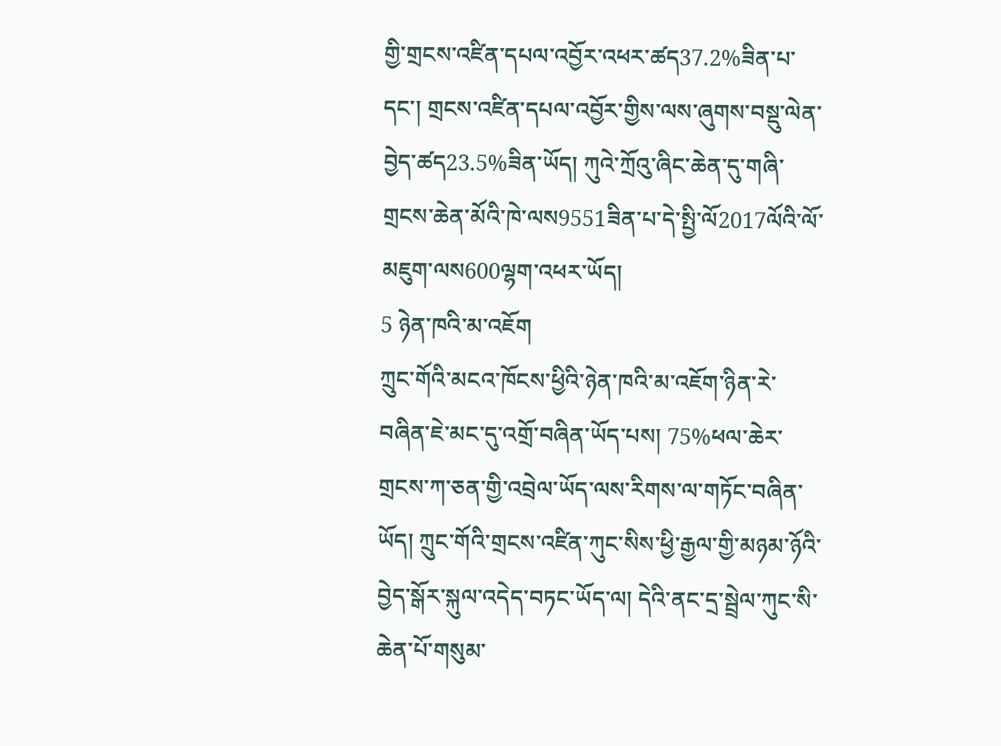གྱི་གྲངས་འཛིན་དཔལ་འབྱོར་འཕར་ཚད37.2%ཟིན་པ་དང་། གྲངས་འཛིན་དཔལ་འབྱོར་གྱིས་ལས་ཞུགས་བསྡུ་ལེན་བྱེད་ཚད23.5%ཟིན་ཡོད། ཀུའེ་ཀྲོའུ་ཞིང་ཆེན་དུ་གཞི་གྲངས་ཆེན་མོའི་ཁེ་ལས9551ཟིན་པ་དེ་སྤྱི་ལོ2017ལོའི་ལོ་མཇུག་ལས600ལྷག་འཕར་ཡོད།
5 ཉེན་ཁའི་མ་འཇོག
ཀྲུང་གོའི་མངའ་ཁོངས་ཕྱིའི་ཉེན་ཁའི་མ་འཇོག་ཉིན་རེ་བཞིན་ཇེ་མང་དུ་འགྲོ་བཞིན་ཡོད་པས། 75%ཕལ་ཆེར་གྲངས་ཀ་ཅན་གྱི་འབྲེལ་ཡོད་ལས་རིགས་ལ་གཏོང་བཞིན་ཡོད། ཀྲུང་གོའི་གྲངས་འཛིན་ཀུང་སིས་ཕྱི་རྒྱལ་གྱི་མཉམ་ཉོའི་བྱེད་སྒོར་སྐུལ་འདེད་བཏང་ཡོད་ལ། དེའི་ནང་དྲ་སྦྲེལ་ཀུང་སི་ཆེན་པོ་གསུམ་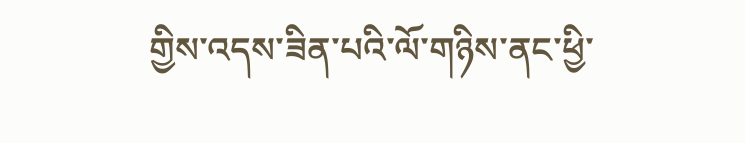གྱིས་འདས་ཟིན་པའི་ལོ་གཉིས་ནང་ཕྱི་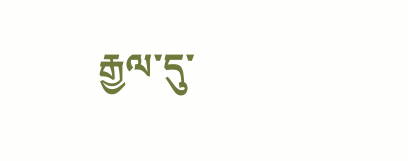རྒྱལ་དུ་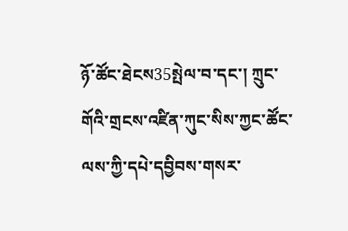ཉོ་ཚོང་ཐེངས35སྤེལ་བ་དང་། ཀྲུང་གོའི་གྲངས་འཛིན་ཀུང་སིས་ཀྱང་ཚོང་ལས་ཀྱི་དཔེ་དབྱིབས་གསར་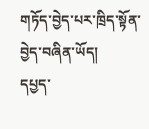གཏོད་བྱེད་པར་ཁྲིད་སྟོན་བྱེད་བཞིན་ཡོད།
དཔྱད་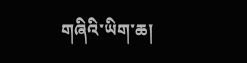གཞིའི་ཡིག་ཆ།